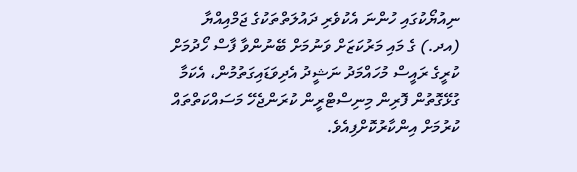ނިއުޔޯކުގައި ހުންނަ އެކުވެރި ދައުލަތްތަކުގެ ޖަމްއިއްޔާ (އދ.) ގެ މައި މަރުކަޒަށް ވަނުމަށް ބޭނުންވާ ފާސް ހޯދުމަށް ކުރީގެ ރައީސް މުހައްމަދު ނަޝީދު އެދިވަޑައިގަތުމުން، އެކަމާ ގުޅޭގޮތުން ފޮރިން މިނިސްޓްރީން ކުރަންޖެހޭ މަސައްކަތްތައް ކުރުމަށް އިންކާރުކޮށްފިއެވެ.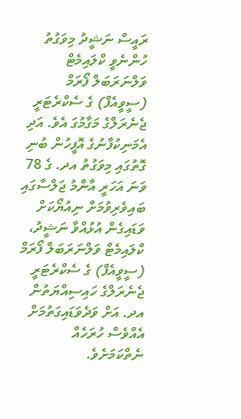ރައީސް ނަޝީދު މިވަގުތު ހުންނެވީ ކްލައިމެޓް ވަލްނަރަބަލް ފޯރަމް (ސީވީއެފް) ގެ ސެކްރެޓަރީ ޖެނެރަލްގެ މަގާމުގަ އެވެ. އަދި އެމަނިކުފާނުގެ އޮފީހުން ބުނި ގޮތުގައި މިވަގުތު އދ. ގެ 78 ވަނަ އަހަރީ އާންމު ޖަލްސާގައި ބައިވެރިވުމަށް ނިއުޔޯކަށް ވަޑައިގެން އުޅުއްވާ ނަޝީދު، ކްލައިމެޓް ވަލްނަރަބަލް ފޯރަމް (ސީވީއެފް) ގެ ސެކްރެޓަރީ ޖެނެރަލްގެ ހައިސިއްޔަތުން އދ. އަށް ވަދެވަޑައިގަތުމަށް އެއްވެސް ހުރަހެއް ނެތްކަމަށެވެ.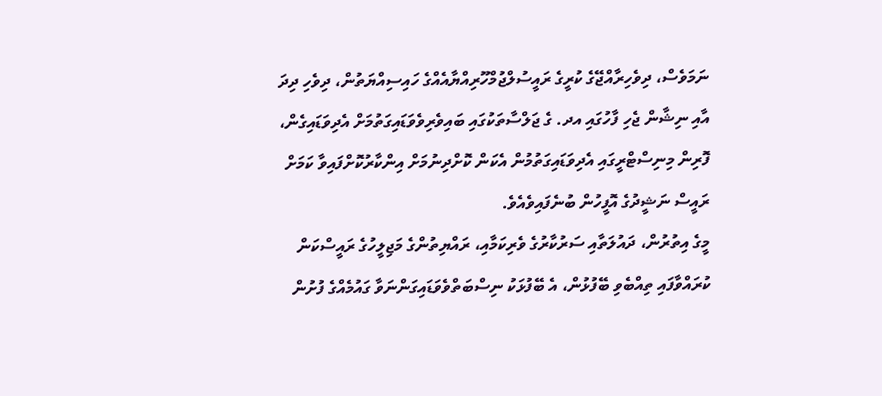ނަމަވެސް، ދިވެހިރާއްޖޭގެ ކުރީގެ ރައީސުލްޖުމްހޫރިއްޔާއެއްގެ ހައިސިއްޔަތުން، ދިވެހި ދިދަ އާއި ނިޝާން ޖެހި ފާހުގައި އދ. ގެ ޖަލްސާތަކުގައި ބައިވެރިވެވަޑައިގަތުމަށް އެދިވަޑައިގެން، ފޮރިން މިނިސްޓްރީގައި އެދިވަޑައިގަތުމުން އެކަން ކޮށްދިނުމަށް އިންކާރުކޮށްފައިވާ ކަމަށް ރައީސް ނަޝީދުގެ އޮފީހުން ބުނެފައިވެއެވެ.
މީގެ އިތުރުން، ދައުލަތާއި ސަރުކާރުގެ ވެރިކަމާއި، ރައްޔިތުންގެ މަޖިލީހުގެ ރައީސްކަން ކުރައްވާފައި ތިއްބެވި ބޭފުޅުން، އެ ބޭފުޅަކު ނިސްބަތްވެވަޑައިގަންނަވާ ގައުމެއްގެ ފުށުން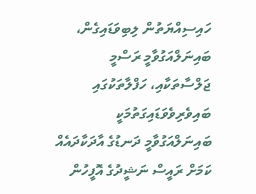ހައިސިއްޔަތުން ލިބިވަޑައިގެން، ބައިނަލްއަގުވާމީ ރަސްމީ ޖަލްސާތަކާއި، ހަފްލާތަކުގައި ބައިވެރިވެވަޑައިގަތުމަކީ ބައިނަލްއަގުވާމީ ދަނޑުގެ އާދަކާދައެއް ކަމަށް ރައީސް ނަޝީދުގެ އޮފީހުން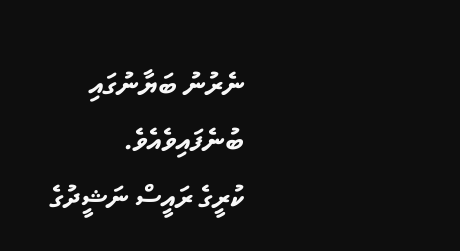ނެރުނު ބަޔާނުގައި ބުނެފައިވެއެވެ.
ކުރީގެ ރައީސް ނަޝީދުގެ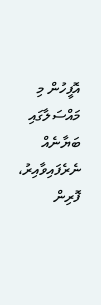އޮފީހުން މި މައްސަލާގައި ބަޔާނެއް ނެރެފައިވާއިރު، ފޮރިން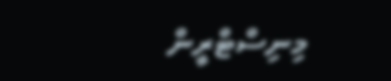މިނިސްޓްރީން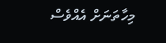މިހާތަނަށް އެއްވެސް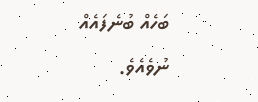ބަހެއް ބުނެފައެއް ނުވެއެވެ.